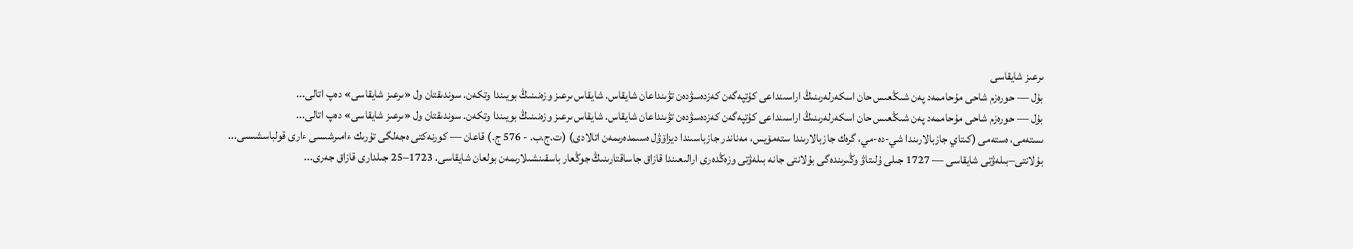ىرعىز شايقاسى
بۇل — حورەزم شاحى مۇحاممەد پەن شىڭعىس حان اسكەرلەرىنىڭ اراسىنداعى كۇتپەگەن كەزدەسۋدەن تۋىنداعان شايقاس. شايقاس ىرعىز وزەنىنىڭ بويىندا وتكەن. سوندىقتان ول «ىرعىز شايقاسى» دەپ اتالى...
بۇل — حورەزم شاحى مۇحاممەد پەن شىڭعىس حان اسكەرلەرىنىڭ اراسىنداعى كۇتپەگەن كەزدەسۋدەن تۋىنداعان شايقاس. شايقاس ىرعىز وزەنىنىڭ بويىندا وتكەن. سوندىقتان ول «ىرعىز شايقاسى» دەپ اتالى...
ىستەمى، ەستەمى (كىتاي جازبالارىندا شي-دە-مي، گرەك جازبالارىندا ستەمۆيس، مەناندر جازباسىندا ديزاۆۋل ەسىمدەرىمەن اتالادى) (ت.ج.ب. - 576 ج.) قاعان — كورنەكتى ەجەلگى تۇرىك ءامىرشىسى ءارى قولباسشىسى...
بۇلانتى–بىلەۋتى شايقاسى — 1727 جىلى ۇلىتاۋ وڭىرىندەگى بۇلانتى جانە بىلەۋتى وزەڭدەرى ارالىعىندا قازاق جاساقتارىنىڭ جوڭعار باسقىنشىلارىمەن بولعان شايقاسى. 1723–25 جىلدارى قازاق جەرى...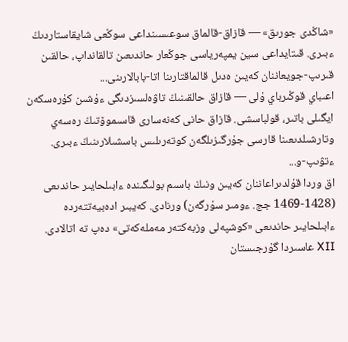«شاڭدى جورىق» — قازاق-قالماق سوعىسىنداعى سوڭعى شايقاستاردىڭ ءبىرى. قىتايداعى سين يمپەرياسى جوڭعار حاندىعىن تالقانداپ، حالقىن قىرىپ-جويعاننان كەيىن ەدىل قالماقتارىنا اتا-بابالارىنى...
اعىباي قوڭىرباي ۇلى — قازاق حالقىنىڭ تاۋەلسىزدىگى ءۇشىن كۇرەسكەن ايگىلى باتىر، قولباسشى. قازاق حانى كەنەسارى قاسىموۆتىڭ رەسەي وتارشىلدىعىنا قارسى جۇرگىزىلگەن كوتەرىلىس باسشىلارىنىڭ ءبىرى. ءتۋىپ-و...
اق وردا قۇلدىراعاننان كەيىن ونىڭ باسىم بولىگىندە ءابىلحايىر حاندىعى (1428-1469 جج. ءومىر سۇرگەن) ورنادى. كەيبىر ادەبيەتتەردە ءابىلحايىر حاندىعى «كوشپەلى وزبەكتەر مەملەكەتى» دەپ تە اتالادى.
XII عاسىردا گۇرجىستان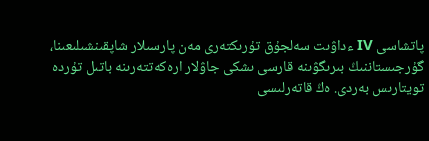پاتشاسى IV ءداۋىت سەلجۇق تۇرىكتەرى مەن پارسىلار شاپقىنشىلىعىنا، گۇرجىستاننىڭ بىرىگۋىنە قارسى ىشكى جاۋلار ارەكەتتەرىنە باتىل تۇردە تويتارىس بەردى. ەڭ قاتەرلىسى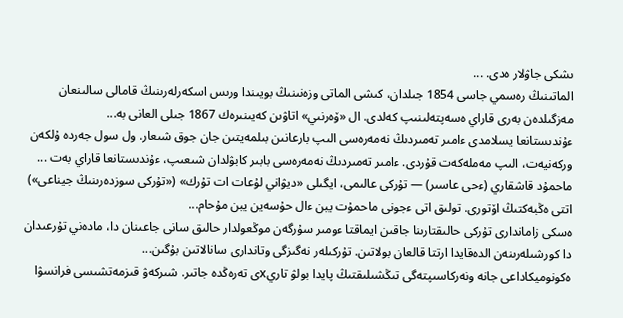ىشكى جاۋلار ەدى. ...
الماتىنىڭ رەسمي جاسى 1854 جىلدان، كىشى الماتى وزەنىنىڭ بويىندا ورىس اسكەرلەرىنىڭ قامالى سالىنعان مەزگىلدەن بەرى قاراي ەسەپتەلىنىپ كەلدى. ال «ۆەرنىي» اتاۋىن كەيىنىرەك 1867 جىلى العانى بە...
ءۇندىستانعا يسلامدى ءامىر تەمىردىڭ نەمەرەسى الىپ بارعانىن بىلمەيتىن جان جوق شىعار. ول سول جەردە ۇلكەن وركەنيەت، الىپ مەملەكەت قۇردى. ءامىر تەمىردىڭ نەمەرەسى بابىر كابۋلدان شىعىپ، ءۇندىستانعا قاراي بەت ...
ماحمۇد قاشقاري (ءحى عاسىر) — تۇركى عالىمى، ايگىلى «ديۋاني لۇعات ات تۇرك» («تۇركى سوزدەرىنىڭ جيناعى») اتتى ەڭبەكتىڭ اۆتورى. تولىق اتى ءجونى ماحمۇت يبن ءال حۇسەين يبن مۇحام...
ەسكى زاماندارى تۇركى حالىقتارىنا جاقىن ايماقتا ءومىر سۇرگەن موڭعولدار حالىق سانى جاعىنان دا، مادەني تۇرعىدان دا كورشىلەرىنەن الدەقايدا ارتتا قالعان بولاتىن. تۇركىلەر نەگىزگى وتاندارى سانالاتىن بۇگىن...
ەكونوميكاداعى جانە ونەركاسىپتەگى تىڭشىلىقتىڭ پايدا بولۋ تاريxى تەرەڭدە جاتىر. شىركەۋ قىزمەتشىسى فرانسۋا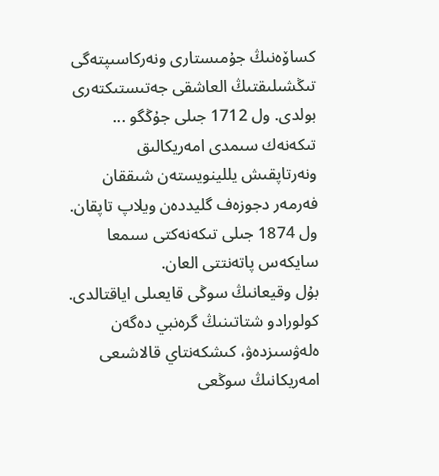كساۆەنىڭ جۇمىستارى ونەركاسىپتەگى تىڭشىلىقتىڭ العاشقى جەتىستىكتەرى بولدى. ول 1712 جىلى جۇڭگو ...
تىكەنەك سىمدى امەريكالىق ونەرتاپقىش يللينويستەن شىققان فەرمەر دجوزەف گليددەن ويلاپ تاپقان. ول 1874 جىلى تىكەنەكتى سىمعا سايكەس پاتەنتتى العان.
بۇل وقيعانىڭ سوڭى قايعىلى اياقتالدى. كولورادو شتاتىنىڭ گرەنبي دەگەن ەلەۋسىزدەۋ، كىشكەنتاي قالاشىعى امەريكانىڭ سوڭعى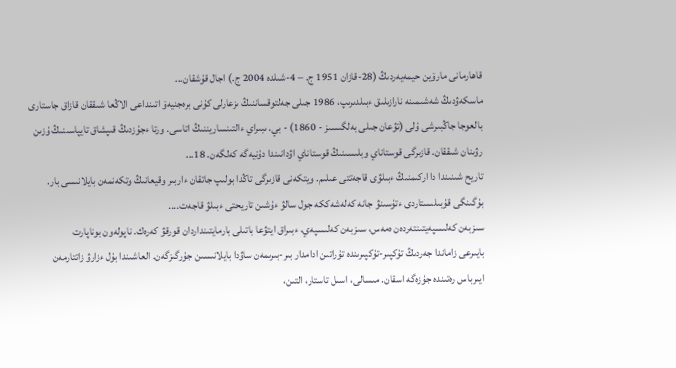قاھارمانى مارۆين حيمەيەردىڭ (28-قازان 1951 ج. – 4-شىلدە 2004 ج.) اجال قۇشقان...
ماسكەۋدىڭ شەشىمىنە نارازىلىق ءبىلدىرىپ، 1986 جىلى جەلتوقساننىڭ ىزعارلى كۇنى برەجنيەۆ اتىنداعى الاڭعا شىققان قازاق جاستارى
بالعوجا جاڭبىرشى ۇلى (تۋعان جىلى بەلگىسىز - 1860) - بي. ىبىراي ءالتىنساريننىڭ اتاسى. ورتا ءجۇزدىڭ قىپشاق تايپاسىنىڭ ۇزىن رۋىنان شىققان. قازىرگى قوستاناي وبلىسىنىڭ قوستاناي اۋدانىندا دۇنيەگە كەلگەن. 18...
تاريح شىنىندا دا اركىمنىڭ ءبىلۋى قاجەتتى عىلىم. ويتكەنى قازىرگى تاڭدا بولىپ جاتقان ءاربىر وقيعانىڭ وتكەنمەن بايلانىسى بار. بۇگىنگى قۇبىلىستاردى ءتۇسىنۋ جانە كەلەشەككە جول سالۋ ءۇشىن تاريحتى ءبىلۋ قاجەت....
سىزبەن كەلىسپەيتىنتەردەن ەمەس، سىزبەن كەلىسپەي، ءبىراق ايتۋعا باتىلى بارمايتىنداردان قورقۋ كەرەك. ناپولەون بوناپارت
بايىرعى زاماندا جەردىڭ تۇكپىر-تۇكپىرىندە تۇراتىن ادامدار بىر-بىرىمەن ساۋدا بايلانىسىن جۇرگىزگەن. العاشىندا بۇل ءزارۋ زاتتارمەن ايىرباس رەتىندە جۇزەگە اسقان. مىسالى، اسىل تاستار، التىن،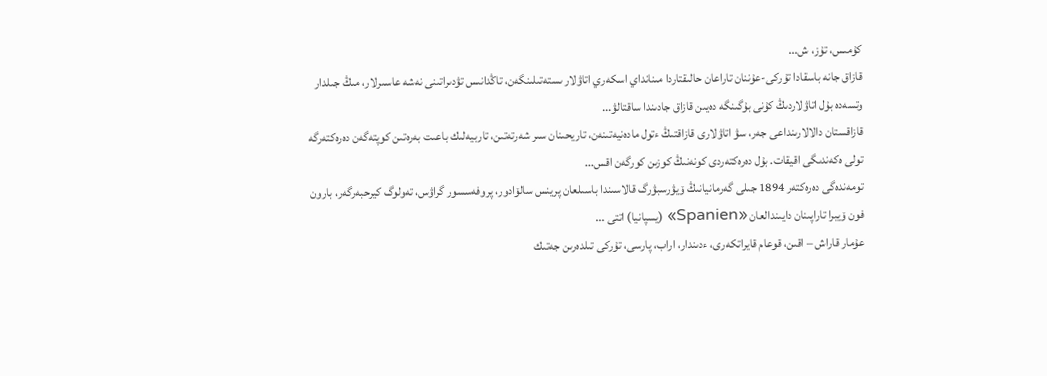كۇمىس، تۇز، ش...
قازاق جانە باسقادا تۇركى-عۇننان تاراعان حالىقتاردا مىنانداي اسكەري اتاۋلار ىستەتىلىنگەن، تاڭدانىس تۋدىراتىنى نەشە عاسىرلار، مىڭ جىلدار وتسەدە بۇل اتاۋلاردىڭ كۇنى بۇگىنگە دەيىن قازاق جادىندا ساقتالۋ...
قازاقستان دالالارىنداعى جەر، سۋ اتاۋلارى قازاقتىڭ ءتول مادەنيەتىنەن، تاريحىنان سىر شەرتەتىن، تاربيەلىك باعىت بەرەتىن كوپتەگەن دەرەكتەرگە تولى ەكەندىگى اقيقات. بۇل دەرەكتەردى كونەنىڭ كوزىن كورگەن اقس...
تومەندەگى دەرەكتەر 1894 جىلى گەرمانيانىڭ ۆيۋرسبۋرگ قالاسىندا باسىلعان پرينس سالۆادور، پروفەسسور گراۋس، تەولوگ كيرحبەرگەر، بارون فون ۆيبرا تاراپىنان دايىندالعان «Spanien» (يسپانيا) اتتى ...
عۇمار قاراش – اقىن، قوعام قايراتكەرى، ءدىندار، اراب، پارسى، تۇركى تىلدەرىن جەتىك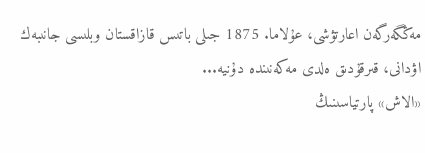مەڭگەرگەن اعارتۋشى، عۇلاما. 1875 جىلى باتىس قازاقستان وبلىسى جانىبەك اۋدانى، قىرقۇدىق ەلدى مەكەنىندە دۇنيە...
«الاش» پارتياسىنىڭ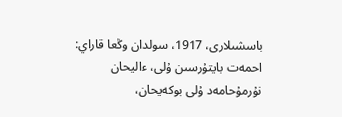باسشىلارى، 1917، سولدان وڭعا قاراي: احمەت بايتۇرسىن ۇلى، ءاليحان نۇرمۇحامەد ۇلى بوكەيحان،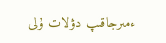ءمىرجاقىپ دۋلات ۇلى